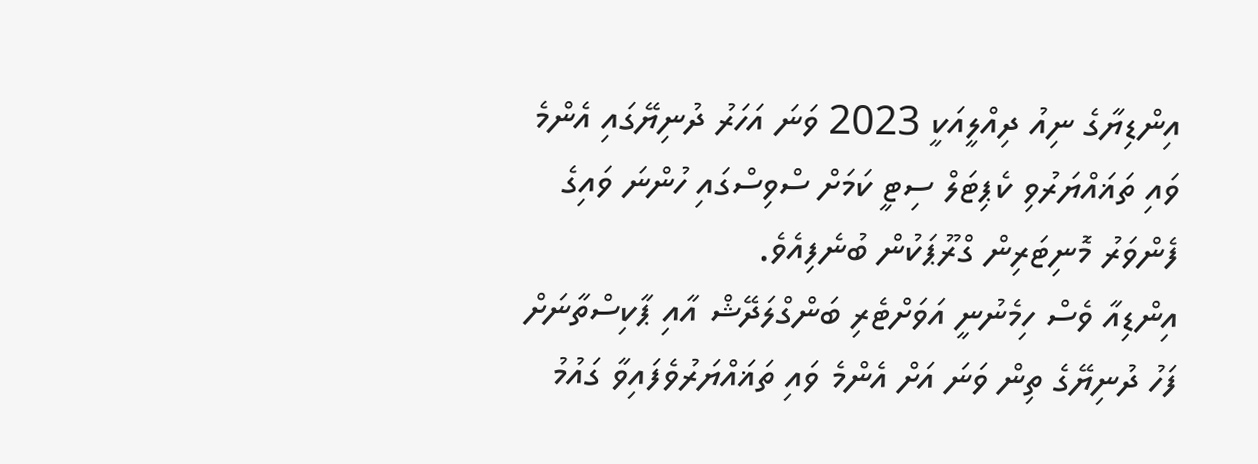އިންޑިޔާގެ ނިއު ދިއްލީއަކީ 2023 ވަނަ އަހަރު ދުނިޔޭގައި އެންމެ ވައި ތަޣައްޔަރުވި ކެޕިޓަލް ސިޓީ ކަމަށް ސްވިސްގައި ހުންނަ ވައިގެ ފެންވަރު މޮނިޓަރިން ގްރޫޕަކުން ބުނެފިއެވެ.
އިންޑިއާ ވެސް ހިމެނުނީ އަވަށްޓެރި ބަންގްލަދޭޝް އާއި ޕާކިސްތާނަށް ފަހު ދުނިޔޭގެ ތިން ވަނަ އަށް އެންމެ ވައި ތަޣައްޔަރުވެފައިވާ ގައުމު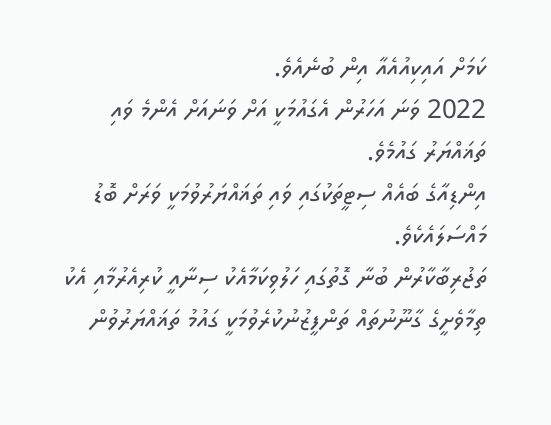ކަމަށް އައިކިއުއެއާ އިން ބުނެއެވެ.
2022 ވަނަ އަހަރުން އެގައުމަކީ އަށް ވަނައަށް އެންމެ ވައި ތަޣައްޔަރު ގައުމެވެ.
އިންޑިއާގެ ބައެއް ސިޓީތަކުގައި ވައި ތަޣައްޔަރުވުމަކީ ވަރަށް ބޮޑު މައްސަލައެކެވެ.
ތަޖުރިބާކާރުން ބުނާ ގޮތުގައި ހަލުވިކަމާއެކު ސިނާއީ ކުރިއެރުމާއި އެކު ތިމާވެށީގެ ގާނޫނުތައް ތަންފީޒުނުކުރެވުމަކީ ގައުމު ތަޣައްޔަރުވުން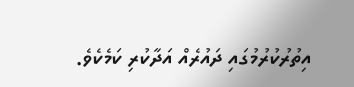އިތުރުކުރުމުގައި ދައުރެއް އަދާކުރި ކަމެކެވެ.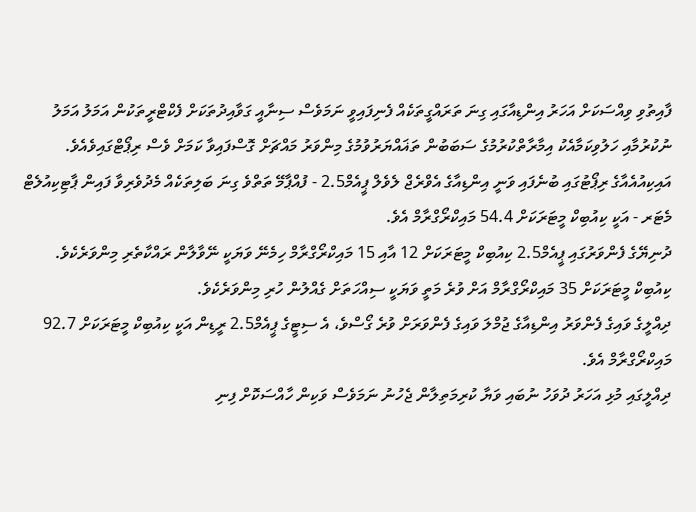ފާއިތުވި ވިއްސަކަށް އަހަރު އިންޑިއާގައި ގިނަ ތަރައްގީތަކެއް ފެނިފައިވީ ނަމަވެސް ސިނާއީ ގަވާއިދުތަކަށް ފެކްޓްރީތަކުން އަމަލު އަމަލު ނުކުރުމާއި ހަލުވިކަމާއެކު އިމާރާތްކުރުމުގެ ސަބަބުން ތަޣައްޔަރުވުމުގެ މިންވަރު މައްޗަށް ގޮސްފައިވާ ކަމަށް ވެސް ރިޕޯޓްގައިވެއެވެ.
އައިކިއުއެއާގެ ރިޕޯޓުގައި ބުނެފައި ވަނީ އިންޑިއާގެ އެވްރެޖް ލެވެލް ޕީއެމް2.5 - ފުއްޕާމޭ ތަތްވެ ގިނަ ބަލިތަކެއް މެދުވެރިވާ ފައިން ޕާޓިކިއުލެޓް މެޓަރ - އަކީ ކިއުބިކް މީޓަރަކަށް 54.4 މައިކްރޯގްރާމް އެވެ.
ދުނިޔޭގެ ފެންވަރުގައި ޕީއެމް2.5 ކިއުބިކް މީޓަރަކަށް 12 އާއި 15 މައިކްރޯގްރާމް ހިމެނޭ ވަޔަކީ ނޭވާލާން ރައްކާތެރި މިންވަރެކެވެ. ކިއުބިކް މީޓަރަކަށް 35 މައިކްރޯގްރާމް އަށް ވުރެ މަތީ ވަޔަކީ ސިއްހަތަށް ގެއްލުން ހުރި މިންވަރެކެވެ.
ދިއްލީގެ ވައިގެ ފެންވަރު އިންޑިއާގެ ޖުމްލަ ވައިގެ ފެންވަރަށް ވުރެ ގޯސްވެ، އެ ސިޓީގެ ޕީއެމް2.5 ރީޑިން އަކީ ކިއުބިކް މީޓަރަކަށް 92.7 މައިކްރޯގްރާމް އެވެ.
ދިއްލީގައި މުޅި އަހަރު ދުވަހު ނުބައި ވަޔާ ކުރިމަތިލާން ޖެހުނު ނަމަވެސް ވަކިން ހާއްސަކޮށް ފިނި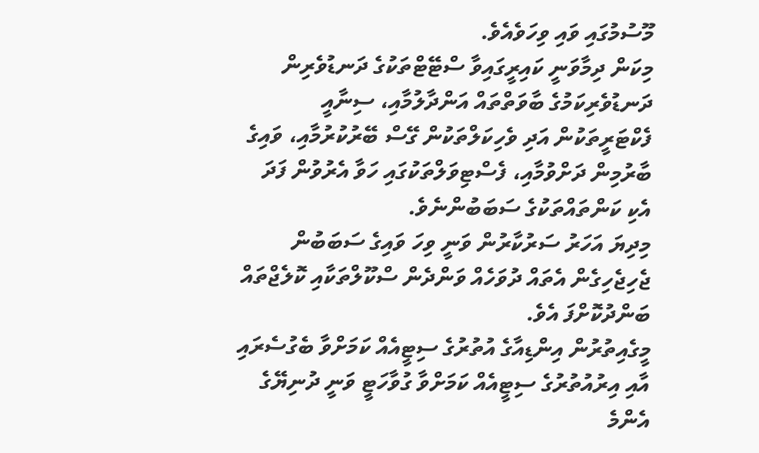މޫސުމުގައި ވައި ވިހަވެއެވެ.
މިކަން ދިމާވަނީ ކައިރީގައިވާ ސްޓޭޓްތަކުގެ ދަނޑުވެރިން ދަނޑުވެރިކަމުގެ ބާވަތްތައް އަންދާލުމާއި، ސިނާއީ ފެކްޓަރީތަކުން އަދި ވެހިކަލްތަކުން ގޭސް ބޭރުކުރުމާއި، ވައިގެ ބާރުމިން ދަށްވުމާއި، ފެސްޓިވަލްތަކުގައި ހަވާ އެރުވުން ފަދަ އެކި ކަންތައްތަކުގެ ސަބަބުންނެވެ.
މިދިޔަ އަހަރު ސަރުކާރުން ވަނީ ވިހަ ވައިގެ ސަބަބުން ޖެހިޖެހިގެން އެތައް ދުވަހެއް ވަންދެން ސްކޫލްތަކާއި ކޮލެޖްތައް ބަންދުކޮށްފަ އެވެ.
މީގެއިތުރުން އިންޑިއާގެ އުތުރުގެ ސިޓީއެއް ކަމަށްވާ ބެގުސެރައި އާއި އިރުއުތުރުގެ ސިޓީއެއް ކަމަށްވާ ގުވާހަޓީ ވަނީ ދުނިޔޭގެ އެންމެ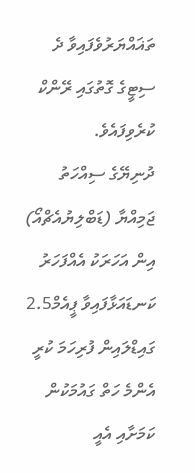ތަޣައްޔަރުވެފައިވާ ދެ ސިޓީގެ ގޮތުގައި ރޭންކް ކުރެވިފައެވެ.
ދުނިޔޭގެ ސިއްހަތު ޖަމިއްޔާ (ޑަބްލިޔުއެޗްއޯ) އިން އަހަރަކު އެއްފަހަރު ކަނޑައަޅާފައިވާ ޕީއެމް2.5 ގައިޑްލައިން ފުރިހަމަ ކުރީ އެންމެ ހަތް ގައުމަކުން ކަމަށާއި އެއީ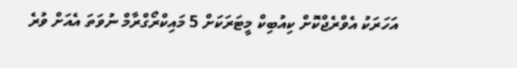އަހަރަކު އެވްރެޖްކޮށް ކިއުބިކް މީޓަރަކަށް 5 މައިކްރޯގްރާމް ނުވަތަ އެއަށް ވުރެ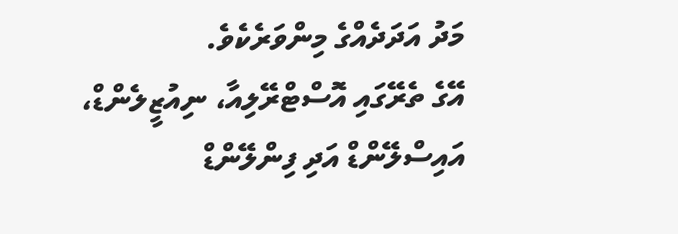މަދު އަދަދެއްގެ މިންވަރެކެވެ.
އޭގެ ތެރޭގައި އޮސްޓްރޭލިއާ، ނިއުޒީލެންޑް، އައިސްލޭންޑް އަދި ފިންލޭންޑް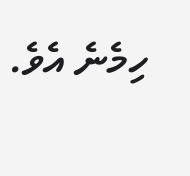ހިމެނެ އެވެ.